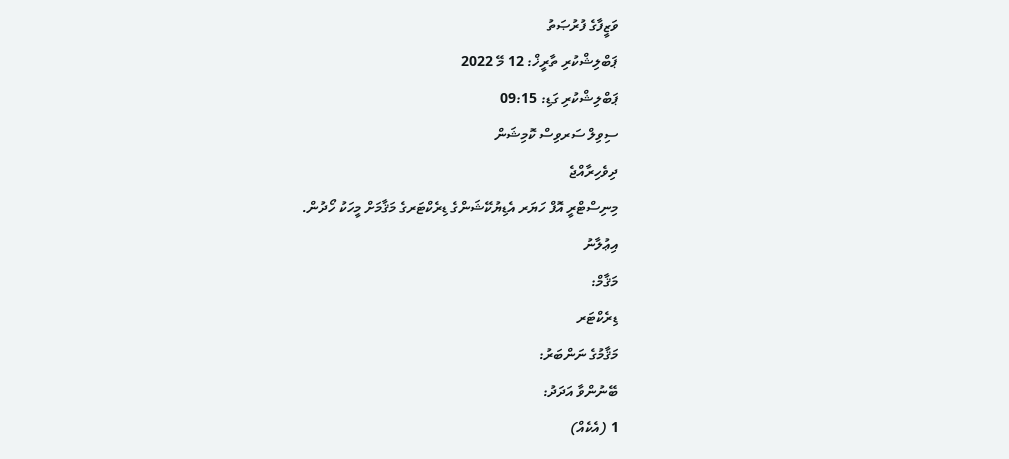ވަޒީފާގެ ފުރުޞަތު
ޕަބްލިޝްކުރި ތާރީޚް: 12 މޭ 2022
ޕަބްލިޝްކުރި ގަޑި: 09:15
ސިވިލް ސަރވިސް ކޮމިޝަން
ދިވެހިރާއްޖެ
މިނިސްޓްރީ އޮފް ހަޔަރ އެޑިޔުކޭޝަންގެ ޑިރެކްޓަރގެ މަޤާމަށް މީހަކު ހޯދުން.
އިޢުލާނު
މަޤާމް:
ޑިރެކްޓަރ
މަޤާމުގެ ނަންބަރު:
ބޭނުންވާ އަދަދު:
1 (އެކެއް)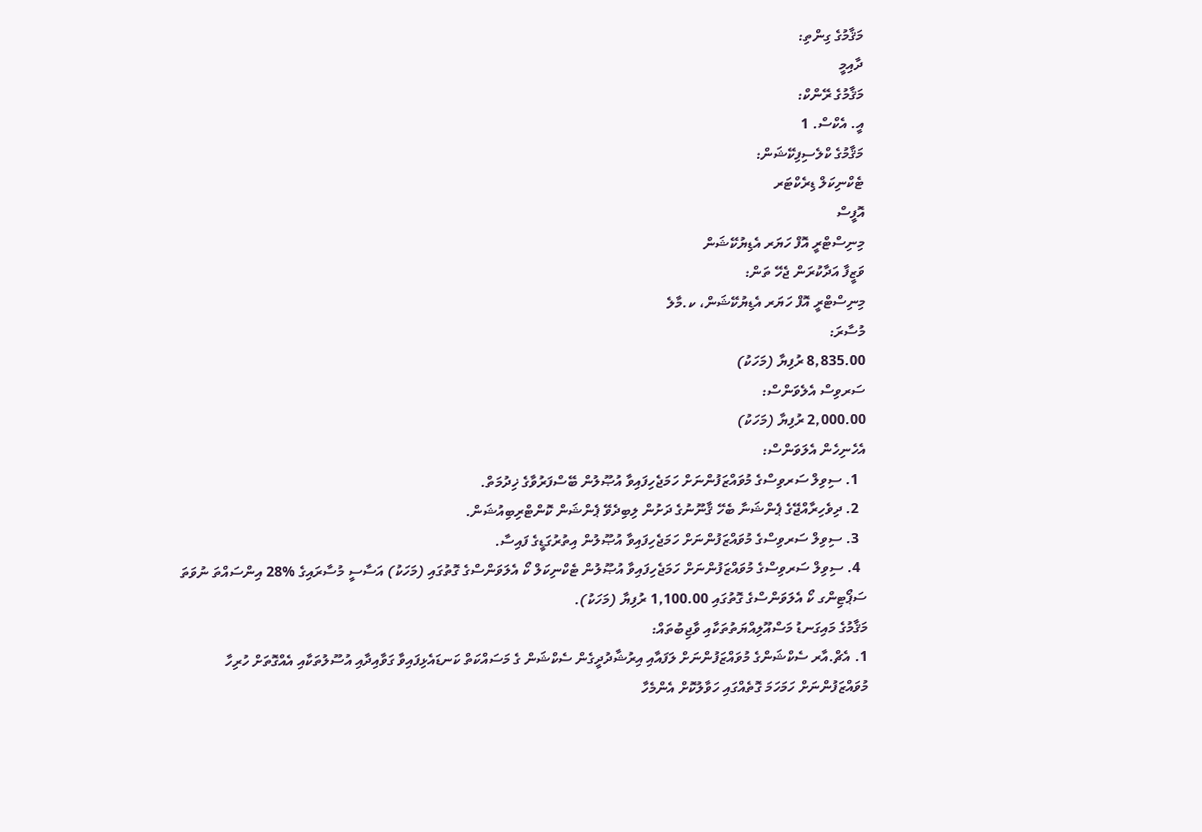މަޤާމުގެ ގިންތި:
ދާއިމީ
މަޤާމުގެ ރޭންކް:
އީ. އެކްސް. 1
މަޤާމުގެ ކްލެސިފިކޭޝަން:
ޓެކްނިކަލް ޑިރެކްޓަރ
އޮފީސް
މިނިސްޓްރީ އޮފް ހަޔަރ އެޑިޔުކޭޝަން
ވަޒީފާ އަދާކުރަން ޖެހޭ ތަން:
މިނިސްޓްރީ އޮފް ހަޔަރ އެޑިޔުކޭޝަން، ކ.މާލެ
މުސާރަ:
8,835.00 ރުފިޔާ (މަހަކު)
ސަރވިސް އެލެވަންސް:
2,000.00 ރުފިޔާ (މަހަކު)
އެހެނިހެން އެލަވަންސް:
  1. ސިވިލް ސަރވިސްގެ މުވައްޒަފުންނަށް ހަމަޖެހިފައިވާ އުޞޫލުން ބޭސްފަރުވާގެ ޚިދުމަތް.
  2. ދިވެހިރާއްޖޭގެ ޕެންޝަނާ ބެހޭ ޤާނޫނުގެ ދަށުން ލިބިދެވޭ ޕެންޝަން ކޮންޓްރިބިއުޝަން.
  3. ސިވިލް ސަރވިސްގެ މުވައްޒަފުންނަށް ހަމަޖެހިފައިވާ އުޞޫލުން އިތުރުގަޑީގެ ފައިސާ.
  4. ސިވިލް ސަރވިސްގެ މުވައްޒަފުންނަށް ހަމަޖެހިފައިވާ އުޞޫލުން ޓެކްނިކަލް ކޯ އެލަވަންސްގެ ގޮތުގައި (މަހަކު) އަސާސީ މުސާރައިގެ %28 އިންސައްތަ ނުވަތަ ސަޕޯޓިންގ ކޯ އެލަވަންސްގެ ގޮތުގައި 1,100.00 ރުފިޔާ (މަހަކު).
މަޤާމުގެ މައިގަނޑު މަސްއޫލިއްޔަތުތަކާއި ވާޖިބުތައް:
1. އެޗް.އާރ ސެކްޝަންގެ މުވައްޒަފުންނަށް ލަފައާއި އިރުޝާދުދީގެން ސެކްޝަން ގެ މަސައްކަތް ކަނޑައެޅިފައިވާ ގަވާއިދާއި އުސޫލުތަކާއި އެއްގޮތަށް ހުރިހާ މުވައްޒަފުންނަށް ހަމަހަމަ ގޮތެއްގައި ހަވާލުކޮށް އެންމެހާ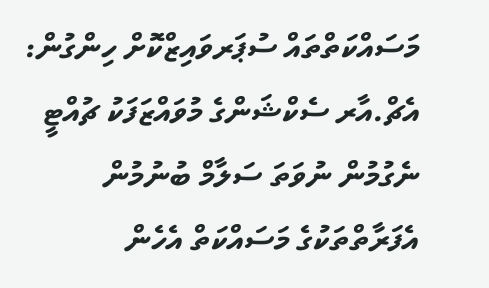މަސައްކަތްތައް ސުޕަރވައިޒްކޮށް ހިންގުން:
އެޗް.އާރ ސެކްޝަންގެ މުވައްޒަފަކު ޗުއްޓީ ނެގުމުން ނުވަތަ ސަލާމް ބުނުމުން އެފަރާތްތަކުގެ މަސައްކަތް އެހެން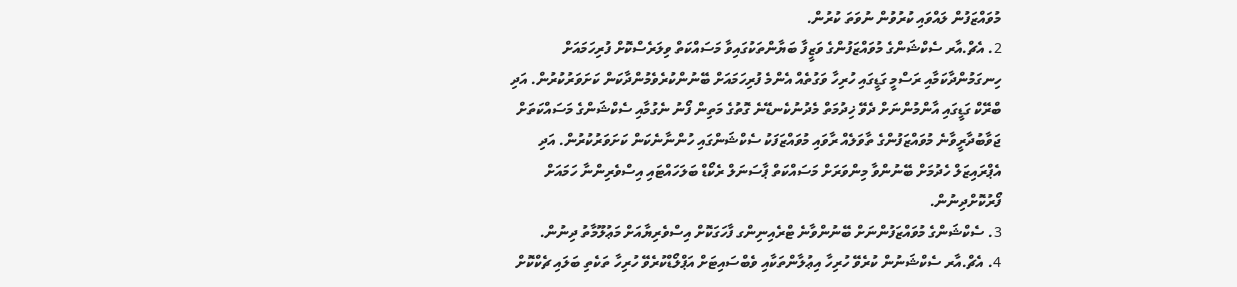މުވައްޒަފުން ލައްވައި ކުރުވުން ނުވަތަ ކުރުން.
2. އެޗް.އާރ ސެކްޝަންގެ މުވައްޒަފުންގެ ވަޒީފާ ބަޔާންތަކުގައިވާ މަސައްކަތް ވިލަރެސްކޮށް ފުރިހަމައަށް ހިނގަމުންދާކަމާއި ރަސްމީ ގަޑީގައި ހުރިހާ ވަގުތެއް އެންމެ ފުރިހަމައަށް ބޭނުންކުރެވެމުންދާކަން ކަށަވަރުކުރުން. އަދި ބްރޭކް ގަޑީގައި އާންމުންނަށް ދެވޭ ޚިދުމަތް މެދުނުކެނޑޭނެ ގޮތުގެ މަތިން ފޯނު ނެގުމާއި ސެކްޝަންގެ މަސައްކަތަށް ޖަވާބުދާރީވާނެ މުވައްޒަފުންގެ ތާވަލެއް ރާވައި މުވައްޒަފަކު ސެކްޝަންގައި ހުންނާނެކަން ކަށަވަރުކުރުން. އަދި އެޕްރައިޒަލް ހެދުމަށް ބޭނުންވާ މިންވަރަށް މަސައްކަތް ޕާސަނަލް ރެކޯޑް ބަލަހައްޓައި އިސްވެރިންނާ ހަމައަށް ފޯރުކޮށްދިނުން.
3. ސެކްޝަންގެ މުވައްޒަފުންނަށް ބޭނުންވާނެ ޓްރެއިނިންގ ފާހަގަކޮށް އިސްވެރިޔާއަށް މަޢުލޫމާތު ދިނުން.
4. އެޗް.އާރ ސެކްޝަނުން ކުރެވޭ ހުރިހާ އިޢުލާންތަކާއި ވެބްސައިޓަށް އަޕްލޯޑްކުރެވޭ ހުރިހާ ތަކެތި ބަލައި ޗެކްކޮށް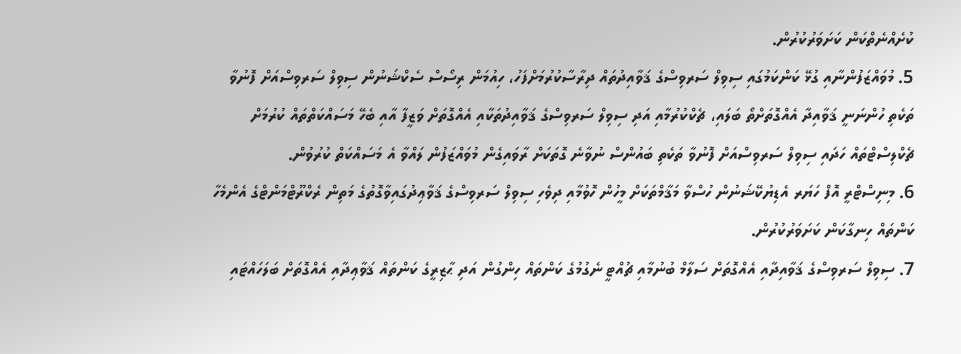ކުށެއްނެތްކަން ކަށަވަރުކުރުން.
5. މުވައްޒަފުންނާއި ގުޅޭ ކަންކަމުގައި ސިވިލް ސަރވިސްގެ ޤަވާއިދުތައް ދިރާސާކުރުމަށްފަހު، ހިއުމަން ރިސޯސް ސެކްޝަނުން ސިވިލް ސަރވިސްއަށް ފޮނުވާ ތަކެތި ހުންނަނީ ޤަވާއިދާ އެއްގޮތަށްތޯ ބަލައި، ޗެކްކުރުމާއި އަދި ސިވިލް ސަރވިސްގެ ޤަވާއިދުތަކާއި އެއްގޮތަށް ވަޒީފާ އާއި ބެހޭ މަސައްކަތްތައް ކުރުމަށް ޗެކްލިސްޓްތައް ހަދައި ސިވިލް ސަރވިސްއަށް ފޮނުވާ ތަކެތި ބައުންސް ނުވާނެ ގޮތަކަށް ރާވައިގެން މުވައްޒަފުން ލައްވާ އެ މަސައްކަތް ކުރުވުން.
6. މިނިސްޓްރީ އޮފް ހަޔަރ އެޑިޔުކޭޝަނުން ހުސްވާ މަޤާމްތަކަށް މީހުން ހޮވުމާއި ދިވެހި ސިވިލް ސަރވިސްގެ ޤަވާޢިދުގައިވާގޮތުގެ މަތިން ރެކްރޫޓްމަންޓްގެ އެންމެހާ ކަންތައް ހިނގާކަން ކަށަވަރުކުރުން.
7. ސިވިލް ސަރވިސްގެ ޤަވާއިދާއި އެއްގޮތަށް ސަލާމް ބުނުމާއި ޗުއްޓީ ނެގުމުގެ ކަންތައް ހިންގުން އަދި ޙާޒިރީގެ ކަންތައް ޤަވާޢިދާއި އެއްގޮތަށް ބަލަހައްޓައި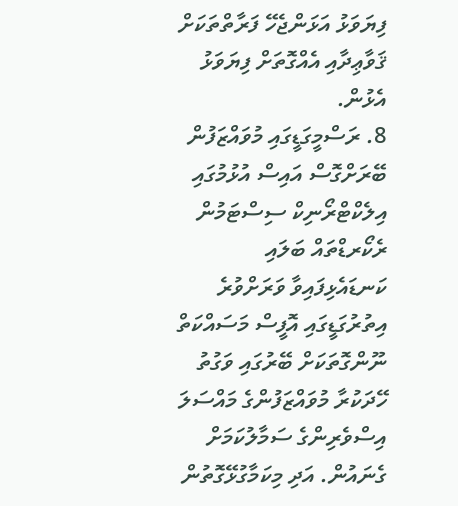ފިޔަވަޅު އަޅަންޖެހޭ ފަރާތްތަކަށް ޤަވާޢިދާއި އެއްގޮތަށް ފިޔަވަޅު އެޅުން.
8. ރަސްމީގަޑީގައި މުވައްޒަފުން ބޭރަށްގޮސް އައިސް އުޅުމުގައި އިލެކްޓްރޯނިކް ސިސްޓަމުން ރެކޯރޑްތައް ބަލައި ކަނޑައެޅިފައިވާ ވަރަށްވުރެ އިތުރުގަޑީގައި އޮފީސް މަސައްކަތް ނޫންގޮތަކަށް ބޭރުގައި ވަގުތު ހޭދަކުރާ މުވައްޒަފުންގެ މައްސަލަ އިސްވެރިންގެ ސަމާލުކަމަށް ގެނައުން. އަދި މިކަމާގުޅޭގޮތުން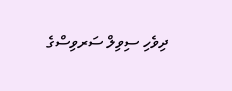ދިވެހި ސިވިލް ސަރވިސްގެ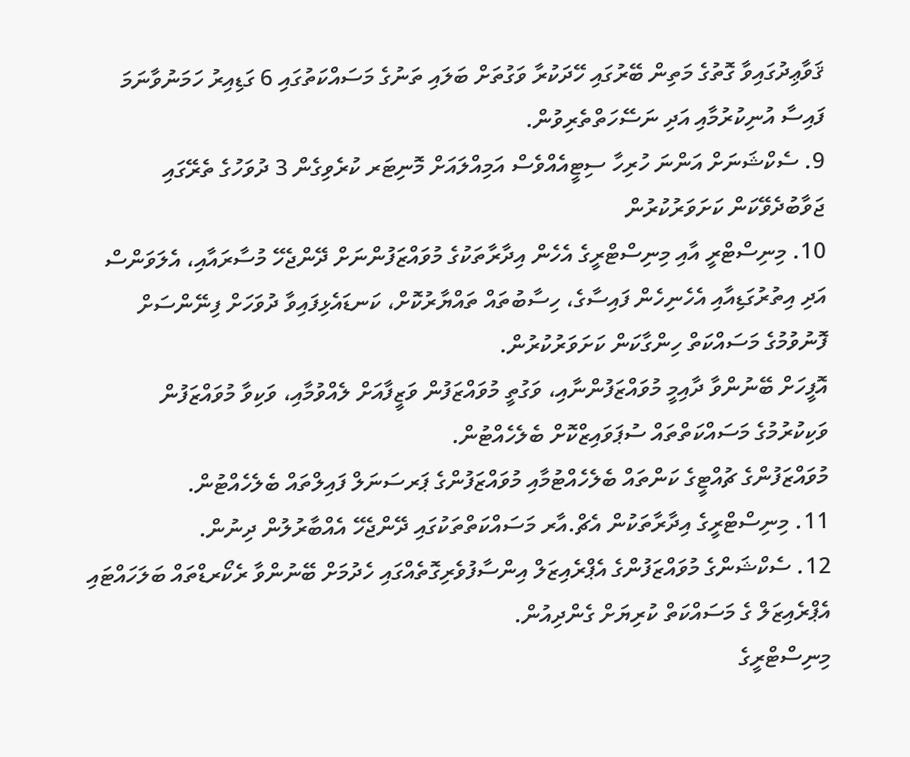ޤަވާޢިދުގައިވާ ގޮތުގެ މަތިން ބޭރުގައި ހޭދަކުރާ ވަގުތަށް ބަލައި ތަނުގެ މަސައްކަތުގައި 6 ގަޑިއިރު ހަމަނުވާނަމަ ފައިސާ އުނިކުރުމާއި އަދި ނަސޭހަތްތެރިވުން.
9. ސެކްޝަނަށް އަންނަ ހުރިހާ ސިޓީއެއްވެސް އަމިއްލައަށް މޮނިޓަރ ކުރެވިގެން 3 ދުވަހުގެ ތެރޭގައި ޖަވާބުދެވޭކަން ކަށަވަރުކުރުން
10. މިނިސްޓްރީ އާއި މިނިސްޓްރީގެ އެހެން އިދާރާތަކުގެ މުވައްޒަފުންނަށް ދޭންޖެހޭ މުސާރައާއި، އެލަވަންސް އަދި އިތުރުގަޑިއާއި އެހެނިހެން ފައިސާގެ، ހިސާބުތައް ތައްޔާރުކޮށް، ކަނޑައެޅިފައިވާ ދުވަހަށް ފިނޭންސަށް ފޮނުވުމުގެ މަސައްކަތް ހިންގާކަން ކަށަވަރުކުރުން.
އޮފީހަށް ބޭނުންވާ ދާއިމީ މުވައްޒަފުންނާއި، ވަގުތީ މުވައްޒަފުން ވަޒީފާއަށް ލެއްވުމާއި، ވަކިވާ މުވައްޒަފުން ވަކިކުރުމުގެ މަސައްކަތްތައް ސުޕަވައިޒްކޮށް ބެލެހެއްޓުން.
މުވައްޒަފުންގެ ޗުއްޓީގެ ކަންތައް ބެލެހެއްޓުމާއި މުވައްޒަފުންގެ ޕަރސަނަލް ފައިލްތައް ބެލެހެއްޓުން.
11. މިނިސްޓްރީގެ އިދާރާތަކުން އެޗް.އާރ މަސައްކަތްތަކުގައި ދޭންޖެހޭ އެއްބާރުލުން ދިނުން.
12. ސެކްޝަންގެ މުވައްޒަފުންގެ އެޕްރެއިޒަލް އިންސާފުވެރިގޮތެއްގައި ހެދުމަށް ބޭނުންވާ ރެކޯރޑްތައް ބަލަހައްޓައި އެޕްރެއިޒަލް ގެ މަސައްކަތް ކުރިޔަށް ގެންދިއުން.
މިނިސްޓްރީގެ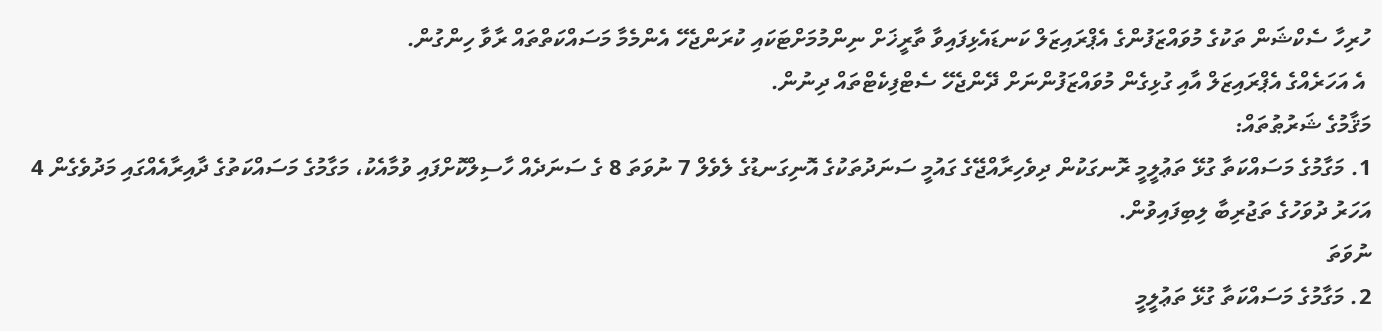ހުރިހާ ސެކްޝަން ތަކުގެ މުވައްޒަފުންގެ އެޕްރައިޒަލް ކަނޑައެޅިފައިވާ ތާރީޚަށް ނިންމުމަށްޓަކައި ކުރަންޖެހޭ އެންމެމާ މަސައްކަތްތައް ރާވާ ހިންގުން.
 އެ އަހަރެއްގެ އެޕްރައިޒަލް އާއި ގުޅިގެން މުވައްޒަފުންނަށް ދޭންޖެހޭ ސެޓްފިކެޓްތައް ދިނުން.
މަޤާމުގެ ޝަރުޠުތައް:
1. މަގާމުގެ މަސައްކަތާ ގުޅޭ ތަޢުލީމީ ރޮނގަކުން ދިވެހިރާއްޖޭގެ ގައުމީ ސަނަދުތަކުގެ އޮނިގަނޑުގެ ލެވެލް 7 ނުވަތަ 8 ގެ ސަނަދެއް ހާސިލްކޮށްފައި ވުމާއެކު، މަގާމުގެ މަސައްކަތުގެ ދާއިރާއެއްގައި މަދުވެގެން 4 އަހަރު ދުވަހުގެ ތަޖުރިބާ ލިބިފައިވުން.
ނުވަތަ
2. މަގާމުގެ މަސައްކަތާ ގުޅޭ ތަޢުލީމީ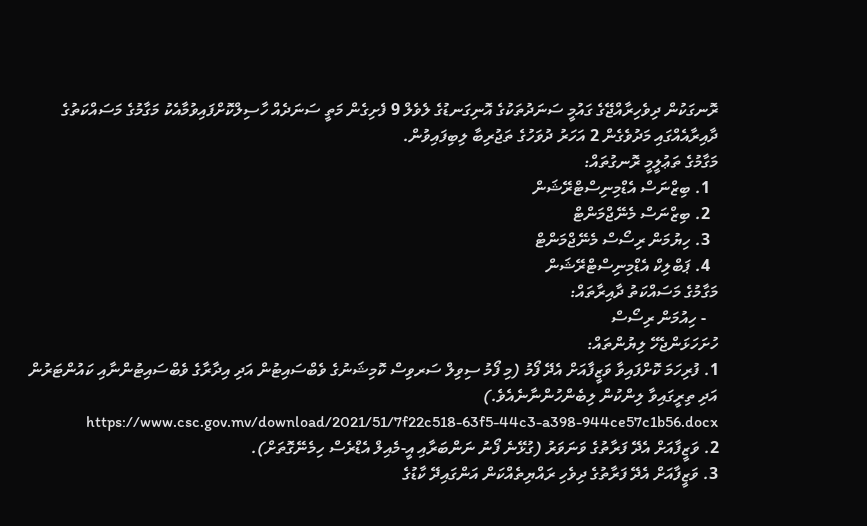ރޮނގަކުން ދިވެހިރާއްޖޭގެ ގައުމީ ސަނަދުތަކުގެ އޮނިގަނޑުގެ ލެވެލް 9 ފެށިގެން މަތީ ސަނަދެއް ހާސިލްކޮށްފައިވުމާއެކު މަގާމުގެ މަސައްކަތުގެ ދާއިރާއެއްގައި މަދުވެގެން 2 އަހަރު ދުވަހުގެ ތަޖުރިބާ ލިބިފައިވުން.
މަގާމުގެ ތަޢުލީމީ ރޮނގުތައް:
  1. ބިޒްނަސް އެޑްމިނިސްޓްރޭޝަން
  2. ބިޒްނަސް މެނޭޖްމަންޓް
  3. ހިޔުމަން ރިސޯސް މެނޭޖްމަންޓް
  4. ޕަބްލިކް އެޑްމިނިސްޓްރޭޝަން
މަގާމުގެ މަސައްކަތު ދާއިރާތައް:
   - ހިއުމަން ރިސޯސް
ހުށަހަޅަންޖެހޭ ލިޔުންތައް:
1. ފުރިހަމަ ކޮށްފައިވާ ވަޒީފާއަށް އެދޭ ފޯމު (މި ފޯމު ސިވިލް ސަރވިސް ކޮމިޝަނުގެ ވެބްސައިޓުން އަދި އިދާރާގެ ވެބްސައިޓުންނާއި ކައުންޓަރުން އަދި ތިރީގައިވާ ލިންކުން ލިބެންހުންނާނެއެވެ.)   https://www.csc.gov.mv/download/2021/51/7f22c518-63f5-44c3-a398-944ce57c1b56.docx
2. ވަޒީފާއަށް އެދޭ ފަރާތުގެ ވަނަވަރު (ގުޅޭނެ ފޯނު ނަންބަރާއި އީ-މެއިލް އެޑްރެސް ހިމެނޭގޮތަށް).
3. ވަޒީފާއަށް އެދޭ ފަރާތުގެ ދިވެހި ރައްޔިތެއްކަން އަންގައިދޭ ކާޑުގެ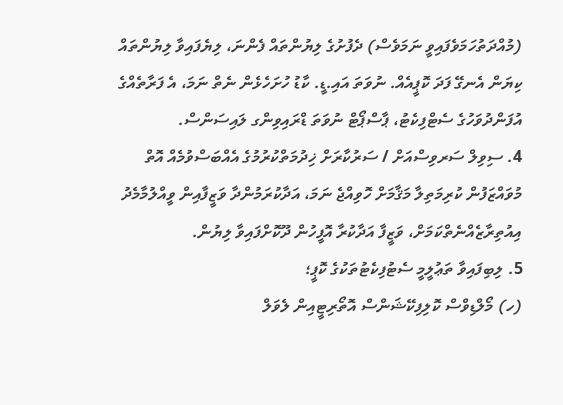(މުއްދަތުހަމަވެފައިވީ ނަމަވެސް) ދެފުށުގެ ލިޔުންތައް ފެންނަ، ލިޔެފައިވާ ލިޔުންތައް ކިޔަން އެނގޭ ފަދަ ކޮޕީއެއް. ނުވަތަ އައި.ޑީ. ކާޑު ހުށަހެޅެން ނެތް ނަމަ، އެ ފަރާތެއްގެ އުފަންދުވަހުގެ ސެޓްފިކެޓު، ޕާސްޕޯޓް ނުވަތަ ޑްރައިވިންގ ލައިސަންސް.
4. ސިވިލް ސަރވިސްއަށް / ސަރުކާރަށް ޚިދުމަތްކުރުމުގެ އެއްބަސްވުމެއް އޮތް މުވައްޒަފުން ކުރިމަތިލާ މަޤާމަށް ހޮވިއްޖެ ނަމަ، އަދާކުރަމުންދާ ވަޒީފާއިން ވީއްލުމާމެދު އިއުތިރާޒެއްނެތްކަމަށް، ވަޒީފާ އަދާކުރާ އޮފީހުން ދޫކޮށްފައިވާ ލިޔުން.
5. ލިބިފައިވާ ތަޢުލީމީ ސެޓުފިކެޓުތަކުގެ ކޮޕީ؛
(ހ) މޯލްޑިވްސް ކޮލިފިކޭޝަންސް އޮތޯރިޓީއިން ލެވަލް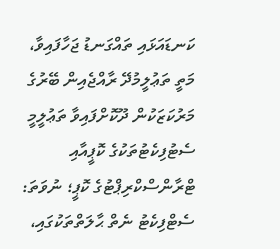ކަނޑައަޅައި ތައްގަނޑު ޖަހާފައިވާ، މަތީ ތަޢުލީމުދޭ ރާއްޖެއިން ބޭރުގެ މަރުކަޒަކުން ދޫކޮށްފައިވާ ތަޢުލީމީ ސެޓުފިކެޓުތަކުގެ ކޮޕީއާއި ޓްރާންސްކްރިޕްޓުގެ ކޮޕީ؛ ނުވަތަ: ސެޓްފިކެޓު ނެތް ޙާލަތްތަކުގައި،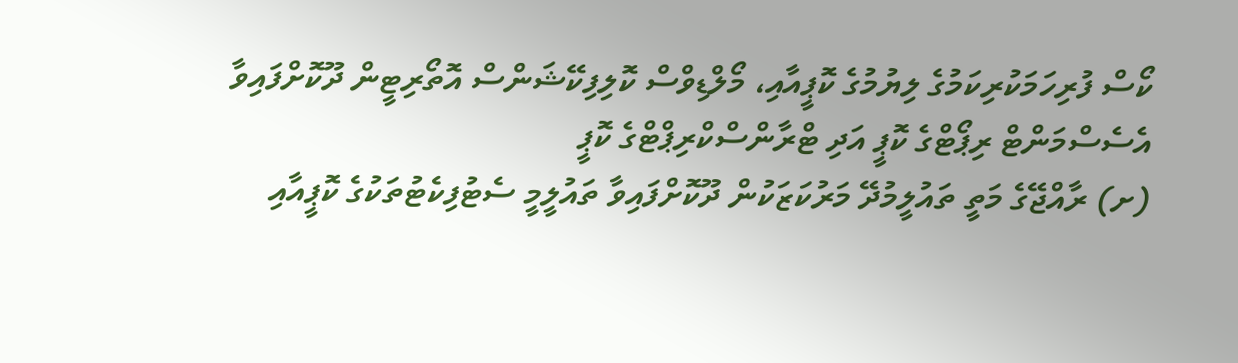ކޯސް ފުރިހަމަކުރިކަމުގެ ލިޔުމުގެ ކޮޕީއާއި، މޯލްޑިވްސް ކޮލިފިކޭޝަންސް އޮތޯރިޓީން ދޫކޮށްފައިވާ އެސެސްމަންޓް ރިޕޯޓްގެ ކޮޕީ އަދި ޓްރާންސްކްރިޕްޓްގެ ކޮޕީ
(ށ) ރާއްޖޭގެ މަތީ ތައުލީމުދޭ މަރުކަޒަކުން ދޫކޮށްފައިވާ ތައުލީމީ ސެޓުފިކެޓުތަކުގެ ކޮޕީއާއި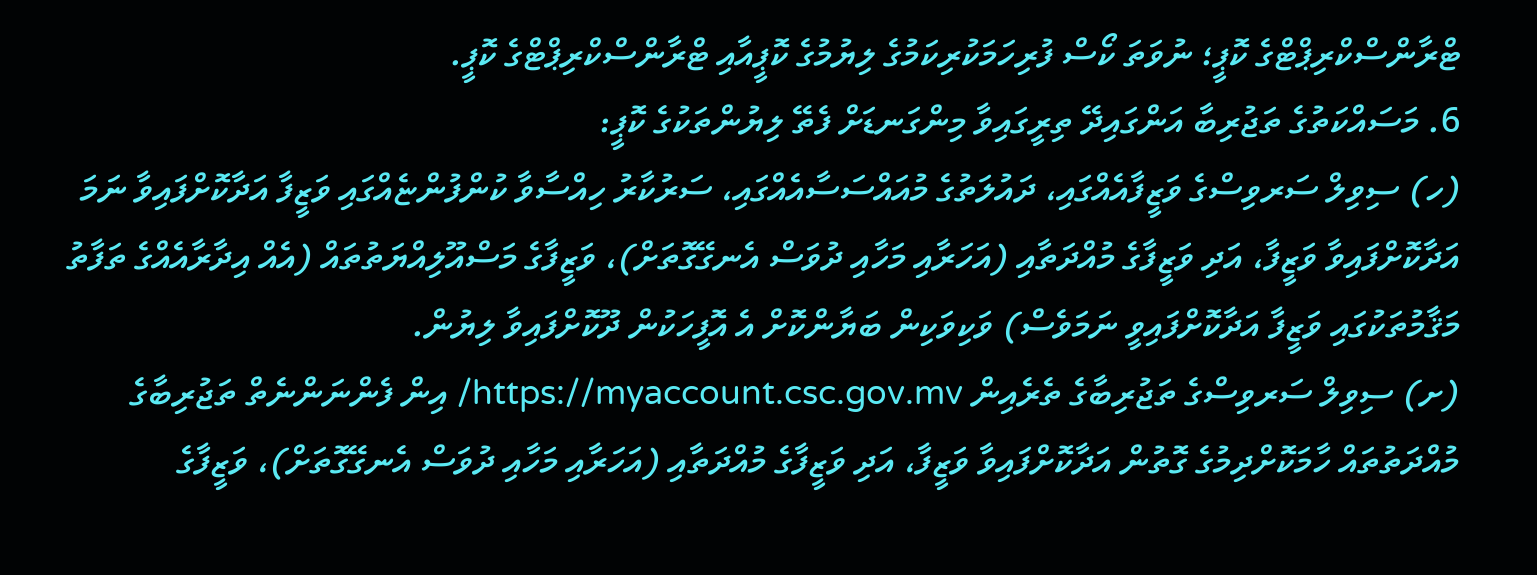ޓްރާންސްކްރިޕްޓްގެ ކޮޕީ؛ ނުވަތަ ކޯސް ފުރިހަމަކުރިކަމުގެ ލިޔުމުގެ ކޮޕީއާއި ޓްރާންސްކްރިޕްޓްގެ ކޮޕީ.
6. މަސައްކަތުގެ ތަޖުރިބާ އަންގައިދޭ ތިރީގައިވާ މިންގަނޑަށް ފެތޭ ލިޔުންތަކުގެ ކޮޕީ:
(ހ) ސިވިލް ސަރވިސްގެ ވަޒީފާއެއްގައި، ދައުލަތުގެ މުއައްސަސާއެއްގައި، ސަރުކާރު ހިއްސާވާ ކުންފުންޏެއްގައި ވަޒީފާ އަދާކޮށްފައިވާ ނަމަ އަދާކޮށްފައިވާ ވަޒީފާ، އަދި ވަޒީފާގެ މުއްދަތާއި (އަހަރާއި މަހާއި ދުވަސް އެނގޭގޮތަށް)، ވަޒީފާގެ މަސްއޫލިއްޔަތުތައް (އެއް އިދާރާއެއްގެ ތަފާތު މަޤާމުތަކުގައި ވަޒީފާ އަދާކޮށްފައިވީ ނަމަވެސް) ވަކިވަކިން ބަޔާންކޮށް އެ އޮފީހަކުން ދޫކޮށްފައިވާ ލިޔުން.
(ށ) ސިވިލް ސަރވިސްގެ ތަޖުރިބާގެ ތެރެއިން https://myaccount.csc.gov.mv/ އިން ފެންނަންނެތް ތަޖުރިބާގެ މުއްދަތުތައް ހާމަކޮށްދިމުގެ ގޮތުން އަދާކޮށްފައިވާ ވަޒީފާ، އަދި ވަޒީފާގެ މުއްދަތާއި (އަހަރާއި މަހާއި ދުވަސް އެނގޭގޮތަށް)، ވަޒީފާގެ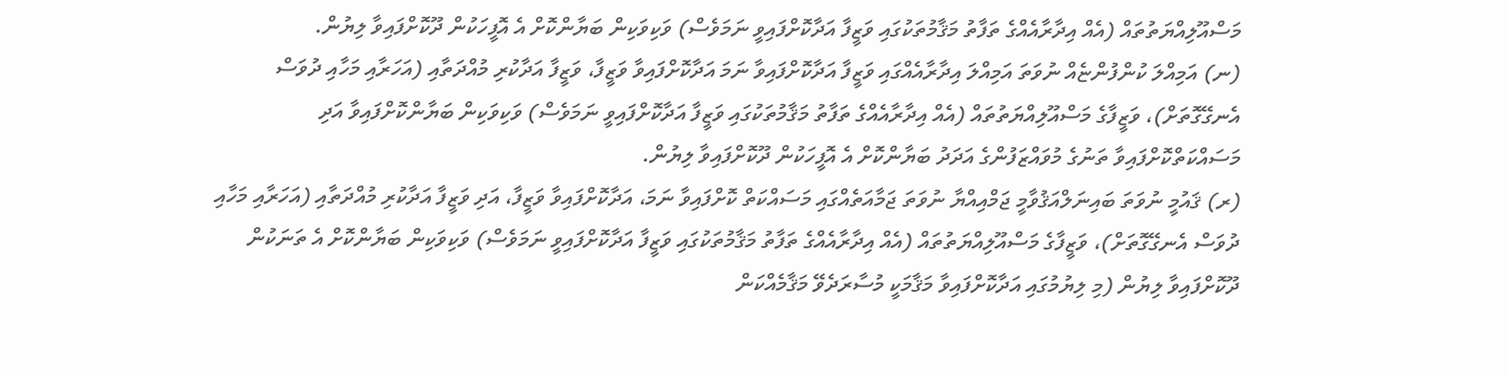މަސްއޫލިއްޔަތުތައް (އެއް އިދާރާއެއްގެ ތަފާތު މަޤާމުތަކުގައި ވަޒީފާ އަދާކޮށްފައިވީ ނަމަވެސް) ވަކިވަކިން ބަޔާންކޮށް އެ އޮފީހަކުން ދޫކޮށްފައިވާ ލިޔުން.
(ނ) އަމިއްލަ ކުންފުންޏެއް ނުވަތަ އަމިއްލަ އިދާރާއެއްގައި ވަޒީފާ އަދާކޮށްފައިވާ ނަމަ އަދާކޮށްފައިވާ ވަޒީފާ، ވަޒީފާ އަދާކުރި މުއްދަތާއި (އަހަރާއި މަހާއި ދުވަސް އެނގޭގޮތަށް)، ވަޒީފާގެ މަސްއޫލިއްޔަތުތައް (އެއް އިދާރާއެއްގެ ތަފާތު މަޤާމުތަކުގައި ވަޒީފާ އަދާކޮށްފައިވީ ނަމަވެސް) ވަކިވަކިން ބަޔާންކޮށްފައިވާ އަދި މަސައްކަތްކޮށްފައިވާ ތަނުގެ މުވައްޒަފުންގެ އަދަދު ބަޔާންކޮށް އެ އޮފީހަކުން ދޫކޮށްފައިވާ ލިޔުން.
(ރ) ޤައުމީ ނުވަތަ ބައިނަލްއަޤުވާމީ ޖަމްއިއްޔާ ނުވަތަ ޖަމާއަތެއްގައި މަސައްކަތް ކޮށްފައިވާ ނަމަ، އަދާކޮށްފައިވާ ވަޒީފާ، އަދި ވަޒީފާ އަދާކުރި މުއްދަތާއި (އަހަރާއި މަހާއި ދުވަސް އެނގޭގޮތަށް)، ވަޒީފާގެ މަސްއޫލިއްޔަތުތައް (އެއް އިދާރާއެއްގެ ތަފާތު މަޤާމުތަކުގައި ވަޒީފާ އަދާކޮށްފައިވީ ނަމަވެސް) ވަކިވަކިން ބަޔާންކޮށް އެ ތަނަކުން ދޫކޮށްފައިވާ ލިޔުން (މި ލިޔުމުގައި އަދާކޮށްފައިވާ މަޤާމަކީ މުސާރަދެވޭ މަޤާމެއްކަން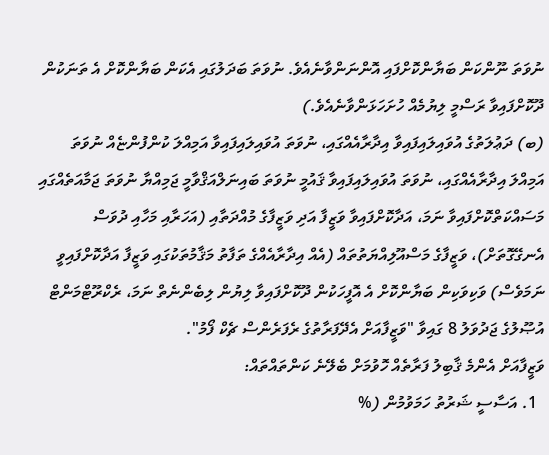ނުވަތަ ނޫންކަން ބަޔާންކޮށްފައި އޮންނަންވާނެއެވެ. ނުވަތަ ބަދަލުގައި އެކަން ބަޔާންކޮށް އެ ތަނަކުން ދޫކޮށްފައިވާ ރަސްމީ ލިޔުމެއް ހުށަހަޅަންވާނެއެވެ.)
(ބ) ދަޢުލަތުގެ އުވައިލައިފައިވާ އިދާރާއެއްގައި، ނުވަތަ އުވައިލައިފައިވާ އަމިއްލަ ކުންފުންޏެއް ނުވަތަ އަމިއްލަ އިދާރާއެއްގައި، ނުވަތަ އުވައިލައިފައިވާ ޤައުމީ ނުވަތަ ބައިނަލްއަޤްވާމީ ޖަމިއްޔާ ނުވަތަ ޖަމާއަތެއްގައި މަސައްކަތްކޮށްފައިވާ ނަމަ، އަދާކޮށްފައިވާ ވަޒީފާ އަދި ވަޒީފާގެ މުއްދަތާއި (އަހަރާއި މަހާއި ދުވަސް އެނގޭގޮތަށް)، ވަޒީފާގެ މަސްއޫލިއްޔަތުތައް (އެއް އިދާރާއެއްގެ ތަފާތު މަޤާމުތަކުގައި ވަޒީފާ އަދާކޮށްފައިވީ ނަމަވެސް) ވަކިވަކިން ބަޔާންކޮށް އެ އޮފީހަކުން ދޫކޮށްފައިވާ ލިޔުން ލިބެންނެތް ނަމަ، ރެކްރޫޓްމަންޓް އުޞޫލުގެ ޖަދުވަލު 8 ގައިވާ "ވަޒީފާއަށް އެދޭފަރާތުގެ ރެފަރެންސް ޗެކް ފޯމު".
ވަޒީފާއަށް އެންމެ ޤާބިލު ފަރާތެއް ހޮވުމަށް ބެލޭނެ ކަންތައްތައް:
  1. އަސާސީ ޝަރުތު ހަމަވުމުން (%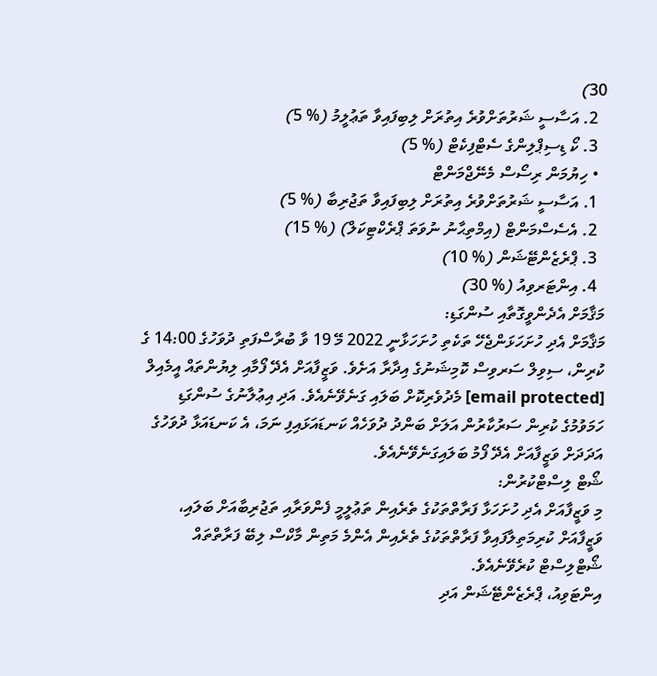30)
  2. އަސާސީ ޝަރުތަށްވުރެ އިތުރަށް ލިބިފައިވާ ތަޢުލީމު (% 5)
  3. ކޯ ޑިސިޕްލިންގެ ސެޓްފިކެޓް (% 5)
  • ހިޔުމަން ރިސޯސް މެނޭޖްމަންޓް
  1. އަސާސީ ޝަރުތަށްވުރެ އިތުރަށް ލިބިފައިވާ ތަޖުރިބާ (% 5)
  2. އެސެސްމަންޓް (އިމްތިޙާނު ނުވަތަ ޕްރެކްޓިކަލް) (% 15)
  3. ޕްރެޒެންޓޭޝަން (% 10)
  4. އިންޓަރވިއު (% 30)
މަޤާމަށް އެދެންވީގޮތާއި ސުންގަޑި:
މަޤާމަށް އެދި ހުށަހަޅަންޖެހޭ ތަކެތި ހުށަހަޅާނީ 2022 މޭ 19 ވާ ބުރާސްފަތި ދުވަހުގެ 14:00 ގެ ކުރިން، ސިވިލް ސަރވިސް ކޮމިޝަނުގެ އިދާރާ އަށެވެ. ވަޒީފާއަށް އެދޭ ފޯމާއި ލިޔުންތައް އީމެއިލް [email protected] މެދުވެރިކޮށް ބަލައި ގަނެވޭނެއެވެ. އަދި އިޢުލާނުގެ ސުންގަޑި ހަމަވުމުގެ ކުރިން ސަރުކާރުން އަލަށް ބަންދު ދުވަހެއް ކަނޑައަޅައިފި ނަމަ، އެ ކަނޑައަޅާ ދުވަހުގެ އަދަދަށް ވަޒީފާއަށް އެދޭ ފޯމު ބަލައިގަނެވޭނެއެވެ.
ޝޯޓް ލިސްޓްކުރުން:
މި ވަޒީފާއަށް އެދި ހުށަހަޅާ ފަރާތްތަކުގެ ތެރެއިން ތަޢުލީމީ ފެންވަރާއި ތަޖުރިބާއަށް ބަލައި، ވަޒީފާއަށް ކުރިމަތިލާފައިވާ ފަރާތްތަކުގެ ތެރެއިން އެންމެ މަތިން މާކްސް ލިބޭ ފަރާތްތައް ޝޯޓްލިސްޓް ކުރެވޭނެއެވެ.
އިންޓަވިއު، ޕްރެޒެންޓޭޝަން އަދި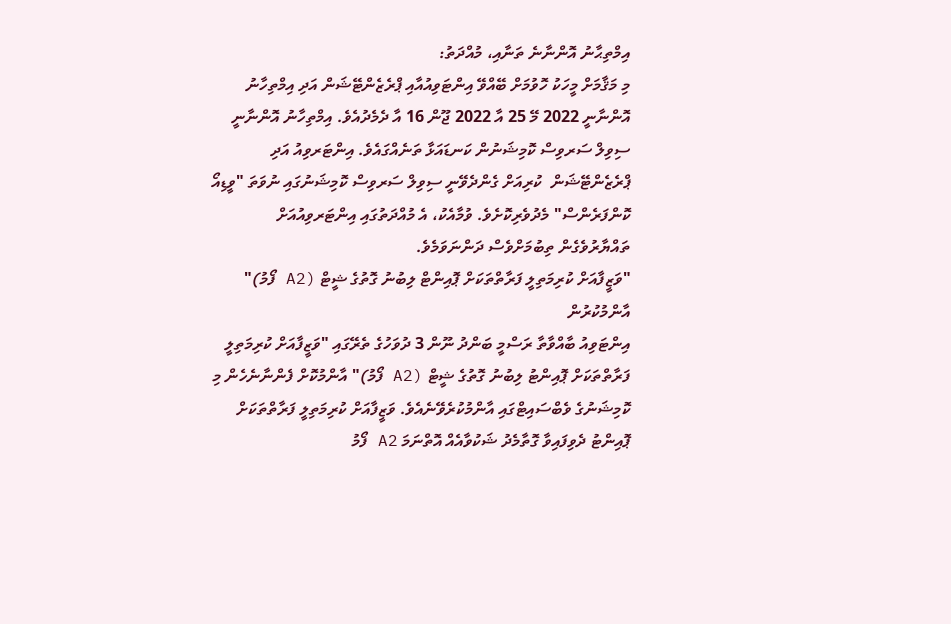އިމްތިޙާނު އޮންނާނެ ތަނާއި، މުއްދަތު:
މި މަޤާމަށް މީހަކު ހޮވުމަށް ބޭއްވޭ އިންޓަވިއުއާއި ޕްރެޒެންޓޭޝަން އަދި އިމްތިހާނު އޮންނާނީ 2022 މޭ 25 އާ 2022 ޖޫން 16 އާ ދެމެދުއެވެ. އިމްތިހާނު އޮންނާނީ ސިވިލް ސަރވިސް ކޮމިޝަނުން ކަނޑައަޅާ ތަނެއްގައެވެ. އިންޓަރވިއު އަދި ޕްރެޒެންޓޭޝަން  ކުރިއަށް ގެންދެވޭނީ ސިވިލް ސަރވިސް ކޮމިޝަނުގައި ނުވަތަ "ވީޑިއޯ ކޮންފަރެންސް" މެދުވެރިކޮށެވެ. ވުމާއެކު، އެ މުއްދަތުގައި އިންޓަރވިއުއަށް ތައްޔާރުވެގެން ތިބުމަށްވެސް ދަންނަވަމެވެ.
"ވަޒީފާއަށް ކުރިމަތިލީ ފަރާތްތަކަށް ޕޮއިންޓް ލިބުނު ގޮތުގެ ޝީޓް (A2 ފޯމު)" އާންމުކުރުން
އިންޓަވިއު ބާއްވާތާ ރަސްމީ ބަންދު ނޫން 3 ދުވަހުގެ ތެރޭގައި "ވަޒީފާއަށް ކުރިމަތިލީ ފަރާތްތަކަށް ޕޮއިންޓު ލިބުނު ގޮތުގެ ޝީޓް (A2 ފޯމު)" އާންމުކޮށް ފެންނާނެހެން މި ކޮމިޝަނުގެ ވެބްސައިޓްގައި އާންމުކުރެވޭނެއެވެ. ވަޒީފާއަށް ކުރިމަތިލީ ފަރާތްތަކަށް ޕޮއިންޓު ދެވިފައިވާ ގޮތާމެދު ޝަކުވާއެއް އޮތްނަމަ A2 ފޯމު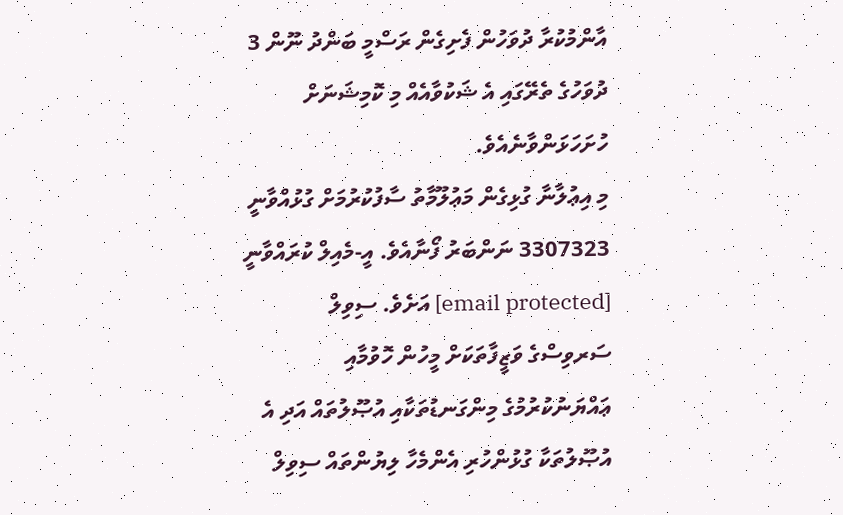އާންމުކުރާ ދުވަހުން ފެށިގެން ރަސްމީ ބަންދު ނޫން 3 ދުވަހުގެ ތެރޭގައި އެ ޝަކުވާއެއް މި ކޮމިޝަނަށް ހުށަހަޅަންވާނެއެވެ.
މި އިޢުލާނާ ގުޅިގެން މަޢުލޫމާތު ސާފުކުރުމަށް ގުޅުއްވާނީ 3307323 ނަންބަރު ފޯނާއެވެ. އީ-މެއިލް ކުރައްވާނީ [email protected] އަށެވެ. ސިވިލް ސަރވިސްގެ ވަޒީފާތަކަށް މީހުން ހޮވުމާއި ޢައްޔަނުކުރުމުގެ މިންގަނޑުތަކާއި އުޞޫލުތައް އަދި އެ އުޞޫލުތަކާ ގުޅުންހުރި އެންމެހާ ލިޔުންތައް ސިވިލް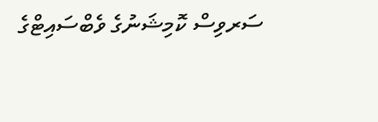ސަރވިސް ކޮމިޝަނުގެ ވެބްސައިޓްގެ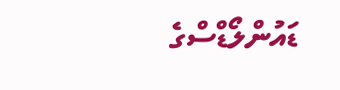ޑައުންލޯޑްސްގެ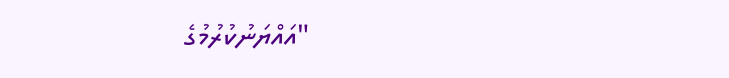"އައްޔަނުކުރުމުގެ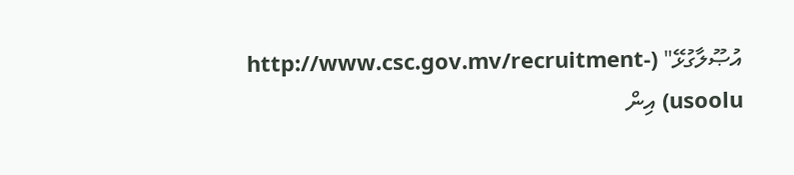އުޞޫލާގުޅޭ" (http://www.csc.gov.mv/recruitment-usoolu) އިން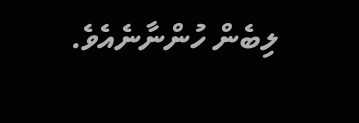ލިބެން ހުންނާނެއެވެ.